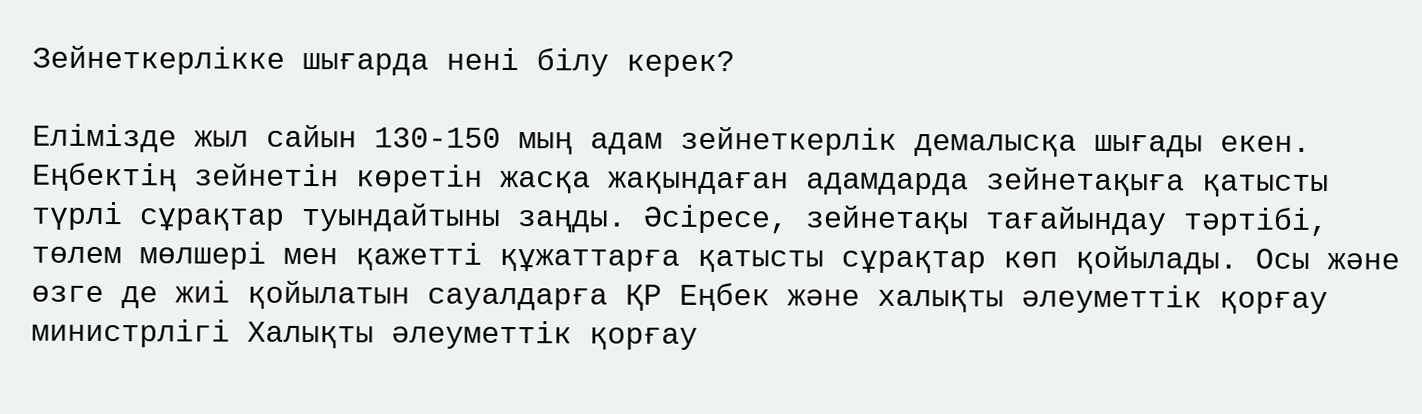Зейнеткерлікке шығарда нені білу керек?

Елімізде жыл сайын 130-150 мың адам зейнеткерлік демалысқа шығады екен. Еңбектің зейнетін көретін жасқа жақындаған адамдарда зейнетақыға қатысты түрлі сұрақтар туындайтыны заңды. Әсіресе, зейнетақы тағайындау тәртібі, төлем мөлшері мен қажетті құжаттарға қатысты сұрақтар көп қойылады. Осы және өзге де жиі қойылатын сауалдарға ҚР Еңбек және халықты әлеуметтік қорғау министрлігі Халықты әлеуметтік қорғау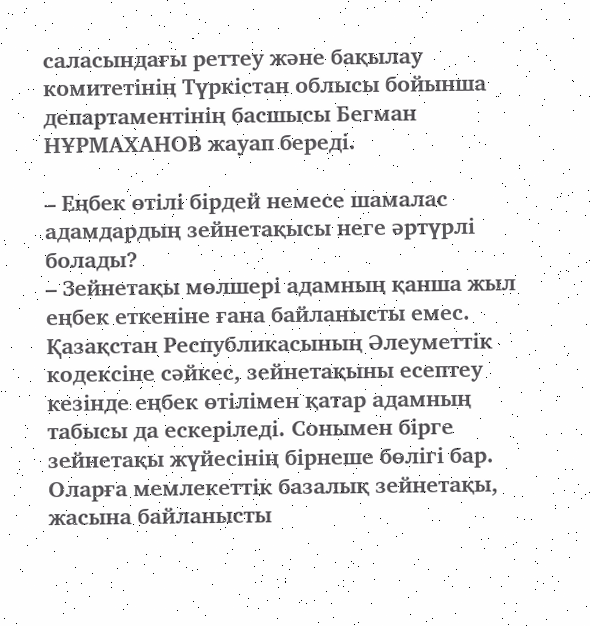саласындағы реттеу және бақылау комитетінің Түркістан облысы бойынша департаментінің басшысы Бегман НҰРМАХАНОВ жауап береді.

– Еңбек өтілі бірдей немесе шамалас адамдардың зейнетақысы неге әртүрлі болады?
– Зейнетақы мөлшері адамның қанша жыл еңбек еткеніне ғана байланысты емес. Қазақстан Республикасының Әлеуметтік кодексіне сәйкес, зейнетақыны есептеу кезінде еңбек өтілімен қатар адамның табысы да ескеріледі. Сонымен бірге зейнетақы жүйесінің бірнеше бөлігі бар. Оларға мемлекеттік базалық зейнетақы, жасына байланысты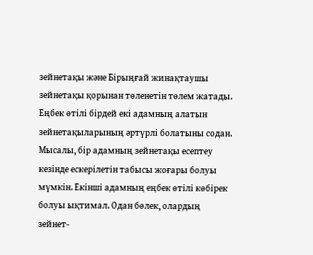зейнетақы және Бірыңғай жинақтаушы зейнетақы қорынан төленетін төлем жатады. Еңбек өтілі бірдей екі адамның алатын зейнетақыларының әртүрлі болатыны содан.
Мысалы, бір адамның зейнетақы есептеу кезінде ескерілетін табысы жоғары болуы мүмкін. Екінші адамның еңбек өтілі көбірек болуы ықтимал. Одан бөлек, олардың зейнет-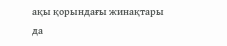ақы қорындағы жинақтары да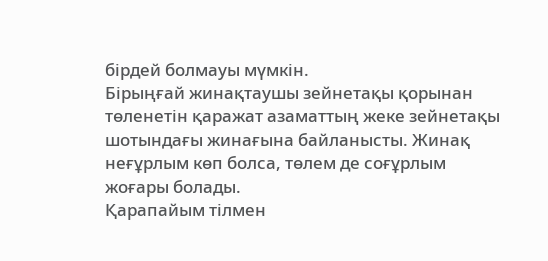бірдей болмауы мүмкін.
Бірыңғай жинақтаушы зейнетақы қорынан төленетін қаражат азаматтың жеке зейнетақы шотындағы жинағына байланысты. Жинақ неғұрлым көп болса, төлем де соғұрлым жоғары болады.
Қарапайым тілмен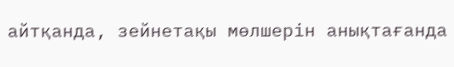айтқанда, зейнетақы мөлшерін анықтағанда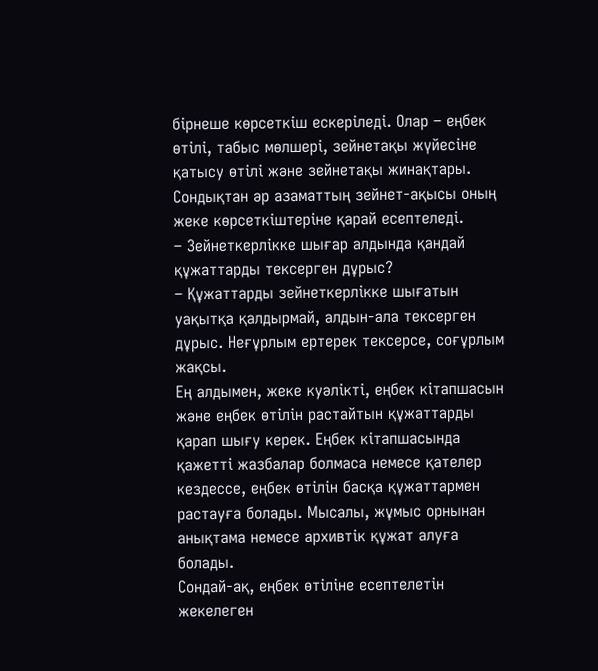бірнеше көрсеткіш ескеріледі. Олар – еңбек өтілі, табыс мөлшері, зейнетақы жүйесіне қатысу өтілі және зейнетақы жинақтары. Сондықтан әр азаматтың зейнет-ақысы оның жеке көрсеткіштеріне қарай есептеледі.
– Зейнеткерлікке шығар алдында қандай құжаттарды тексерген дұрыс?
– Құжаттарды зейнеткерлікке шығатын уақытқа қалдырмай, алдын-ала тексерген дұрыс. Неғұрлым ертерек тексерсе, соғұрлым жақсы.
Ең алдымен, жеке куәлікті, еңбек кітапшасын және еңбек өтілін растайтын құжаттарды қарап шығу керек. Еңбек кітапшасында қажетті жазбалар болмаса немесе қателер кездессе, еңбек өтілін басқа құжаттармен растауға болады. Мысалы, жұмыс орнынан анықтама немесе архивтік құжат алуға болады.
Сондай-ақ, еңбек өтіліне есептелетін жекелеген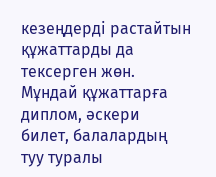кезеңдерді растайтын құжаттарды да тексерген жөн. Мұндай құжаттарға диплом, әскери билет, балалардың туу туралы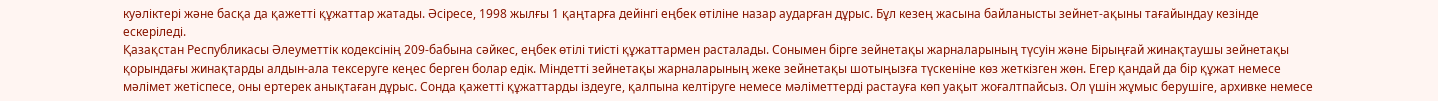куәліктері және басқа да қажетті құжаттар жатады. Әсіресе, 1998 жылғы 1 қаңтарға дейінгі еңбек өтіліне назар аударған дұрыс. Бұл кезең жасына байланысты зейнет-ақыны тағайындау кезінде ескеріледі.
Қазақстан Республикасы Әлеуметтік кодексінің 209-бабына сәйкес, еңбек өтілі тиісті құжаттармен расталады. Сонымен бірге зейнетақы жарналарының түсуін және Бірыңғай жинақтаушы зейнетақы қорындағы жинақтарды алдын-ала тексеруге кеңес берген болар едік. Міндетті зейнетақы жарналарының жеке зейнетақы шотыңызға түскеніне көз жеткізген жөн. Егер қандай да бір құжат немесе мәлімет жетіспесе, оны ертерек анықтаған дұрыс. Сонда қажетті құжаттарды іздеуге, қалпына келтіруге немесе мәліметтерді растауға көп уақыт жоғалтпайсыз. Ол үшін жұмыс берушіге, архивке немесе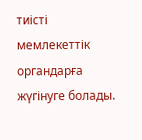тиісті мемлекеттік органдарға жүгінуге болады.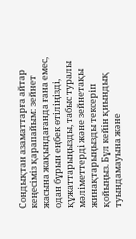Сондықтан азаматтарға айтар кеңесіміз қарапайым: зейнет жасына жақындағанда ғана емес, одан бұрын еңбек өтіліңізді, құжаттарыңызды, табыс туралы мәліметтерді және зейнетақы жинақтарыңызды тексеріп қойыңыз. Бұл кейін қиындық туындамауына және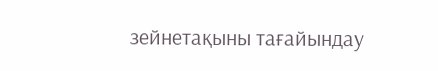зейнетақыны тағайындау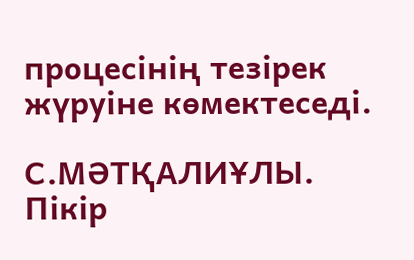процесінің тезірек жүруіне көмектеседі.

С.МӘТҚАЛИҰЛЫ.
Пікір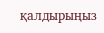қалдырыңыз